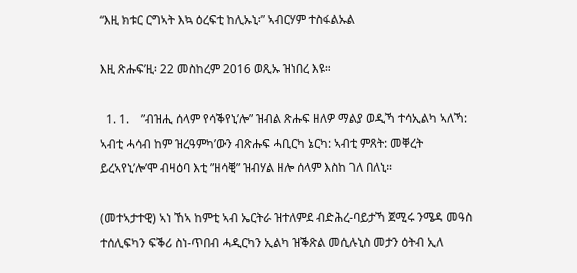“እዚ ክቱር ርግኣት እኳ ዕረፍቲ ከሊኡኒ፡” ኣብርሃም ተስፋልኡል

እዚ ጽሑፍ’ዚ፡ 22 መስከረም 2016 ወጺኡ ዝነበረ እዩ።

  1. 1.    ”ብዝሒ ሰላም የሳቕየኒ’ሎ” ዝብል ጽሑፍ ዘለዎ ማልያ ወዲኻ ተሳኢልካ ኣለኻ: ኣብቲ ሓሳብ ከም ዝረዓምካ’ውን ብጽሑፍ ሓቢርካ ኔርካ: ኣብቲ ምጸት: መቐረት ይረኣየኒ’ሎ’ሞ ብዛዕባ እቲ ”ዘሳቒ” ዝብሃል ዘሎ ሰላም እስከ ገለ በለኒ።

(መተኣታተዊ) ኣነ ኸኣ ከምቲ ኣብ ኤርትራ ዝተለምደ ብድሕረ-ባይታኻ ጀሚሩ ንሜዳ መዓስ ተሰሊፍካን ፍቕሪ ስነ-ጥበብ ሓዲርካን ኢልካ ዝቕጽል መሲሉኒስ መታን ዕትብ ኢለ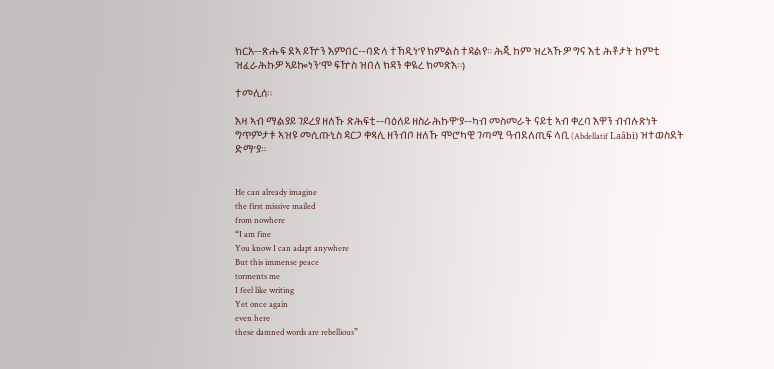ክርአ--ጽሑፍ ደኣ ይዅን እምበር--ባድላ ተኸዲነ’የ ክምልስ ተዳልየ። ሕጂ ከም ዝረኣኹዎ ግና እቲ ሕቶታት ከምቲ ዝፈራሕኩዎ ኣይኰነን’ሞ ፍዅስ ዝበለ ክዳን ቀዪረ ክመጽእ።)

ተመሊሰ።

እዛ ኣብ ማልያይ ገይረያ ዘለኹ ጽሕፍቲ--ባዕለይ ዘስራሕኩዋ’ያ--ካብ መስመራት ናይቲ ኣብ ቀረባ እዋን ብብሉጽነት ግጥምታቱ ኣዝዩ መሲጡኒስ ዳርጋ ቀጻሊ ዘንብቦ ዘለኹ ሞሮካዊ ገጣሚ ዓብደለጢፍ ላቢ (Abdellatif Laâbi) ዝተወስደት ድማ’ያ።


He can already imagine
the first missive mailed
from nowhere
“I am fine
You know I can adapt anywhere
But this immense peace
torments me
I feel like writing
Yet once again
even here
these damned words are rebellious”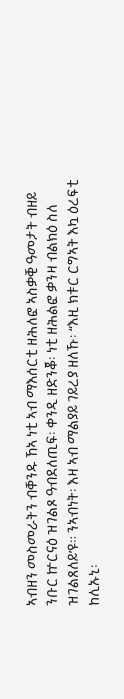ኣብዘን መስመራትን ብቐንዱ ኸኣ ነቲ ኣብ ማእሰርቲ ዘሕለፎ ኣስቃቒ ዓመታት ብዘይ ንቡር ኵርናዕ ዝገልጾ ዓብደለጢፍ፡ ቀንዲ ዘድንቖ፡ ነቲ ዘሕልፎ ቃንዛ ብልክዕ ስለ ዝገልጸለይ’ዩ። ንኣብነት፡ እዛ ኣብ ማልያይ ገይረያ ዘለኹ፡ “እዚ ክቱር ርግኣት እኳ ዕረፍቲ ከሊኡኒ፡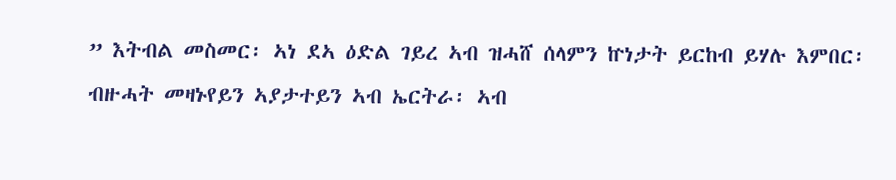” እትብል መስመር፡ ኣነ ደኣ ዕድል ገይረ ኣብ ዝሓሸ ሰላምን ኵነታት ይርከብ ይሃሉ እምበር፡ ብዙሓት መዛኑየይን ኣያታተይን ኣብ ኤርትራ፡ ኣብ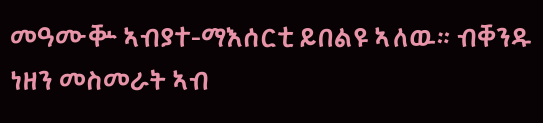መዓሙቝ ኣብያተ-ማእሰርቲ ይበልዩ ኣለዉ። ብቐንዱ ነዘን መስመራት ኣብ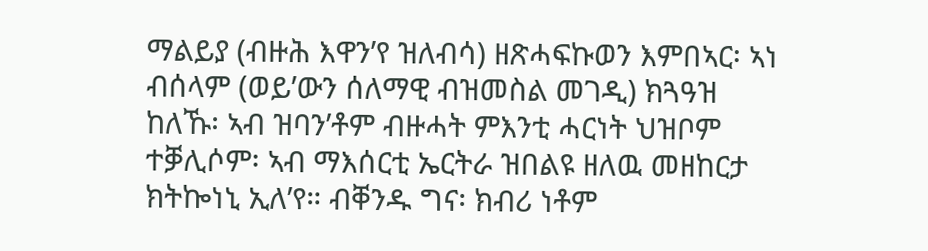ማልይያ (ብዙሕ እዋን’የ ዝለብሳ) ዘጽሓፍኩወን እምበኣር፡ ኣነ ብሰላም (ወይ’ውን ሰለማዊ ብዝመስል መገዲ) ክጓዓዝ ከለኹ፡ ኣብ ዝባን’ቶም ብዙሓት ምእንቲ ሓርነት ህዝቦም ተቓሊሶም፡ ኣብ ማእሰርቲ ኤርትራ ዝበልዩ ዘለዉ መዘከርታ ክትኰነኒ ኢለ’የ። ብቐንዱ ግና፡ ክብሪ ነቶም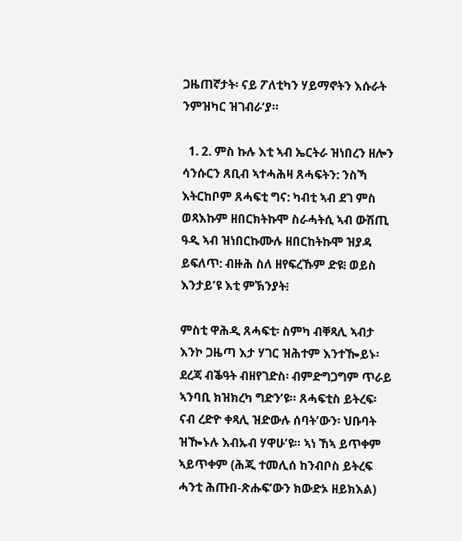ጋዜጠኛታት፡ ናይ ፖለቲካን ሃይማኖትን እሱራት ንምዝካር ዝገብራ’ያ።

  1. 2. ምስ ኩሉ እቲ ኣብ ኤርትራ ዝነበረን ዘሎን ሳንሱርን ጸቢብ ኣተሓሕዛ ጸሓፍትን: ንስኻ እትርከቦም ጸሓፍቲ ግና: ካብቲ ኣብ ደገ ምስ ወጻእኩም ዘበርክትኩሞ ስራሓትሲ ኣብ ውሽጢ ዓዲ ኣብ ዝነበርኩሙሉ ዘበርከትኩሞ ዝያዳ ይፍለጥ: ብዙሕ ስለ ዘየፍረኹም ድዩ፧ ወይስ እንታይ’ዩ እቲ ምኽንያት፧

ምስቲ ዋሕዲ ጸሓፍቲ፡ ስምካ ብቐጻሊ ኣብታ እንኮ ጋዜጣ እታ ሃገር ዝሕተም እንተዀይኑ፡ ደረጃ ብቕዓት ብዘየገድስ፡ ብምድግጋግም ጥራይ ኣንባቢ ክዝክረካ ግድን’ዩ። ጸሓፍቲስ ይትረፍ፡ ናብ ረድዮ ቀጻሊ ዝድውሉ ሰባት’ውን፡ ህቡባት ዝዀኑሉ እብኡብ ሃዋሁ’ዩ። ኣነ ኸኣ ይጥቀም ኣይጥቀም (ሕጂ ተመሊሰ ከንብቦስ ይትረፍ ሓንቲ ሕጡበ-ጽሑፍ’ውን ክውድኦ ዘይክእል)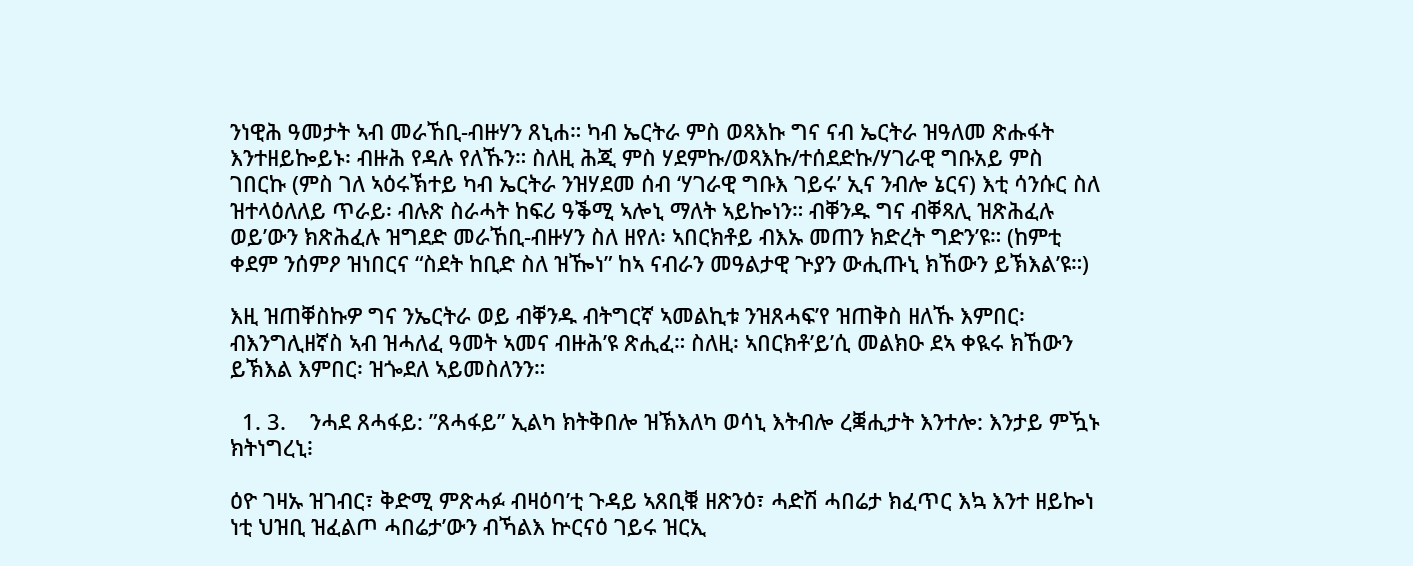ንነዊሕ ዓመታት ኣብ መራኸቢ-ብዙሃን ጸኒሐ። ካብ ኤርትራ ምስ ወጻእኩ ግና ናብ ኤርትራ ዝዓለመ ጽሑፋት እንተዘይኰይኑ፡ ብዙሕ የዳሉ የለኹን። ስለዚ ሕጂ ምስ ሃደምኩ/ወጻእኩ/ተሰደድኩ/ሃገራዊ ግቡአይ ምስ ገበርኩ (ምስ ገለ ኣዕሩኽተይ ካብ ኤርትራ ንዝሃደመ ሰብ ‘ሃገራዊ ግቡእ ገይሩ’ ኢና ንብሎ ኔርና) እቲ ሳንሱር ስለ ዝተላዕለለይ ጥራይ፡ ብሉጽ ስራሓት ከፍሪ ዓቕሚ ኣሎኒ ማለት ኣይኰነን። ብቐንዱ ግና ብቐጻሊ ዝጽሕፈሉ ወይ’ውን ክጽሕፈሉ ዝግደድ መራኸቢ-ብዙሃን ስለ ዘየለ፡ ኣበርክቶይ ብእኡ መጠን ክድረት ግድን’ዩ። (ከምቲ ቀደም ንሰምዖ ዝነበርና “ስደት ከቢድ ስለ ዝዀነ” ከኣ ናብራን መዓልታዊ ጕያን ውሒጡኒ ክኸውን ይኽእል’ዩ።)

እዚ ዝጠቐስኩዎ ግና ንኤርትራ ወይ ብቐንዱ ብትግርኛ ኣመልኪቱ ንዝጸሓፍ’የ ዝጠቅስ ዘለኹ እምበር፡ ብእንግሊዘኛስ ኣብ ዝሓለፈ ዓመት ኣመና ብዙሕ’ዩ ጽሒፈ። ስለዚ፡ ኣበርክቶ’ይ’ሲ መልክዑ ደኣ ቀዪሩ ክኸውን ይኽእል እምበር፡ ዝጐደለ ኣይመስለንን።

  1. 3.    ንሓደ ጸሓፋይ: ”ጸሓፋይ” ኢልካ ክትቅበሎ ዝኽእለካ ወሳኒ እትብሎ ረቛሒታት እንተሎ: እንታይ ምዃኑ ክትነግረኒ፧

ዕዮ ገዛኡ ዝገብር፣ ቅድሚ ምጽሓፉ ብዛዕባ’ቲ ጉዳይ ኣጸቢቑ ዘጽንዕ፣ ሓድሽ ሓበሬታ ክፈጥር እኳ እንተ ዘይኰነ ነቲ ህዝቢ ዝፈልጦ ሓበሬታ’ውን ብኻልእ ኵርናዕ ገይሩ ዝርኢ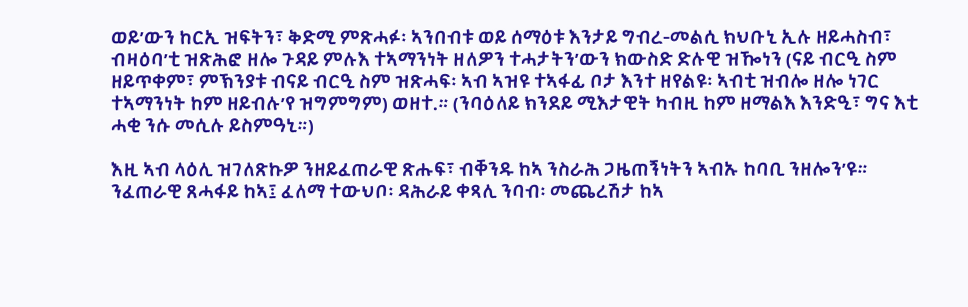ወይ’ውን ከርኢ ዝፍትን፣ ቅድሚ ምጽሓፉ፡ ኣንበብቱ ወይ ሰማዕቱ እንታይ ግብረ-መልሲ ክህቡኒ ኢሉ ዘይሓስብ፣ ብዛዕባ’ቲ ዝጽሕፎ ዘሎ ጉዳይ ምሉእ ተኣማንነት ዘለዎን ተሓታትን’ውን ክውስድ ድሉዊ ዝዀነን (ናይ ብርዒ ስም ዘይጥቀም፣ ምኽንያቱ ብናይ ብርዒ ስም ዝጽሓፍ፡ ኣብ ኣዝዩ ተኣፋፊ ቦታ እንተ ዘየልዩ፡ ኣብቲ ዝብሎ ዘሎ ነገር ተኣማንነት ከም ዘይብሉ’የ ዝግምግም) ወዘተ.። (ንባዕለይ ክንደይ ሚእታዊት ካብዚ ከም ዘማልእ እንድዒ፣ ግና እቲ ሓቂ ንሱ መሲሉ ይስምዓኒ።)

እዚ ኣብ ላዕሊ ዝገለጽኩዎ ንዘይፈጠራዊ ጽሑፍ፣ ብቐንዱ ከኣ ንስራሕ ጋዜጠኝነትን ኣብኡ ከባቢ ንዘሎን’ዩ። ንፈጠራዊ ጸሓፋይ ከኣ፤ ፈለማ ተውህቦ፡ ዳሕራይ ቀጻሊ ንባብ፡ መጨረሽታ ከኣ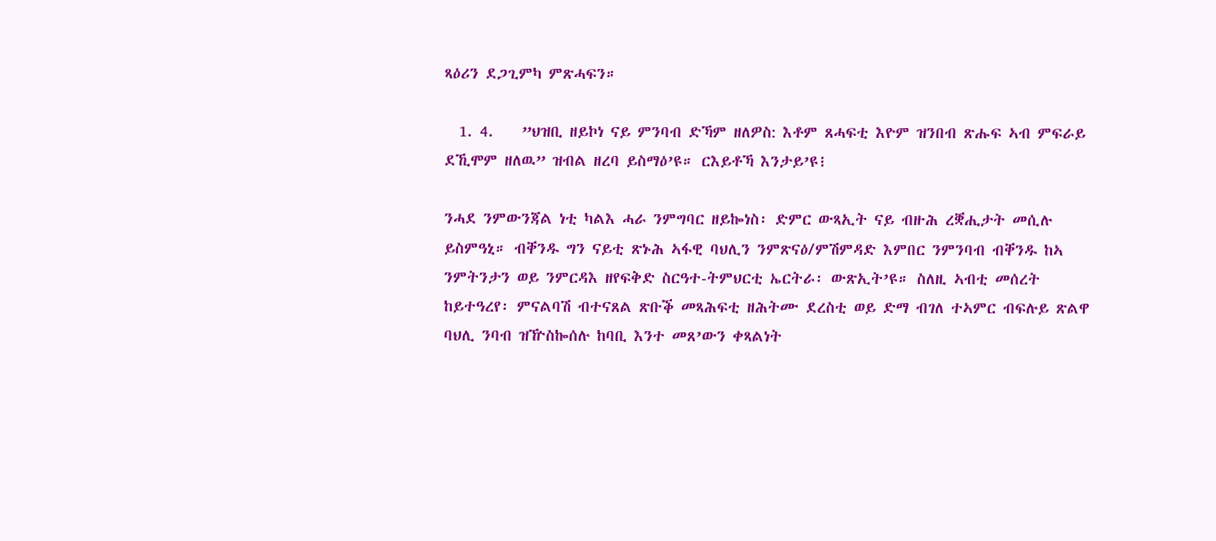ጻዕሪን ደጋጊምካ ምጽሓፍን።

  1. 4.    ”ህዝቢ ዘይኮነ ናይ ምንባብ ድኻም ዘለዎስ: እቶም ጸሓፍቲ እዮም ዝንበብ ጽሑፍ ኣብ ምፍራይ ደኺሞም ዘለዉ” ዝብል ዘረባ ይስማዕ’ዩ። ርእይቶኻ እንታይ’ዩ፧

ንሓደ ንምውንጃል ነቲ ካልእ ሓራ ንምግባር ዘይኰነስ፡ ድምር ውጻኢት ናይ ብዙሕ ረቛሒታት መሲሉ ይስምዓኒ። ብቐንዱ ግን ናይቲ ጽኑሕ ኣፋዊ ባህሊን ንምጽናዕ/ምሽምዳድ እምበር ንምንባብ ብቐንዱ ከኣ ንምትንታን ወይ ንምርዳእ ዘየፍቅድ ስርዓተ-ትምህርቲ ኤርትራ፡ ውጽኢት’ዩ። ስለዚ ኣብቲ መሰረት ከይተዓረየ፡ ምናልባሽ ብተናጸል ጽቡቕ መጻሕፍቲ ዘሕትሙ ደረስቲ ወይ ድማ ብገለ ተኣምር ብፍሉይ ጽልዋ ባህሊ ንባብ ዝዅስኰሰሉ ከባቢ እንተ መጸ’ውን ቀጻልነት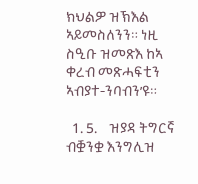ክህልዎ ዝኽእል ኣይመስለንን። ነዚ ስዒቡ ዝመጽእ ከኣ ቀረብ መጽሓፍቲን ኣብያተ-ንባብን’ዩ።

  1. 5.    ዝያዳ ትግርኛ ብቛንቋ እንግሊዝ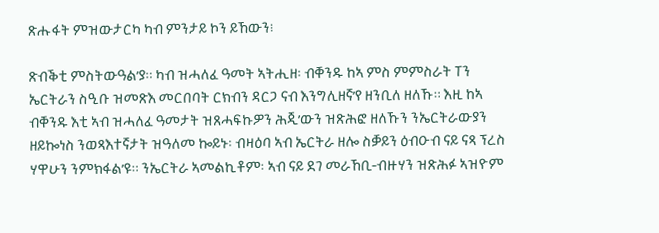ጽሑፋት ምዝውታርካ ካብ ምንታይ ኮን ይኸውን፧

ጽብቕቲ ምስትውዓል’ያ። ካብ ዝሓለፈ ዓመት ኣትሒዘ፡ ብቐንዱ ከኣ ምስ ምምስራት ፐን ኤርትራን ስዒቡ ዝመጽእ መርበባት ርክብን ዳርጋ ናብ እንግሊዘኛ’የ ዘንቢለ ዘለኹ። እዚ ከኣ ብቐንዱ እቲ ኣብ ዝሓለፈ ዓመታት ዝጸሓፍኩዎን ሕጂ’ውን ዝጽሕፎ ዘለኹን ንኤርትራውያን ዘይኰነስ ንወጻእተኛታት ዝዓለመ ኰይኑ፡ ብዛዕባ ኣብ ኤርትራ ዘሎ ስቓይን ዕብዑብ ናይ ናጻ ፕረስ ሃዋሁን ንምክፋል’ዩ። ንኤርትራ ኣመልኪቶም፡ ኣብ ናይ ደገ መራኸቢ-ብዙሃን ዝጽሕፉ ኣዝዮም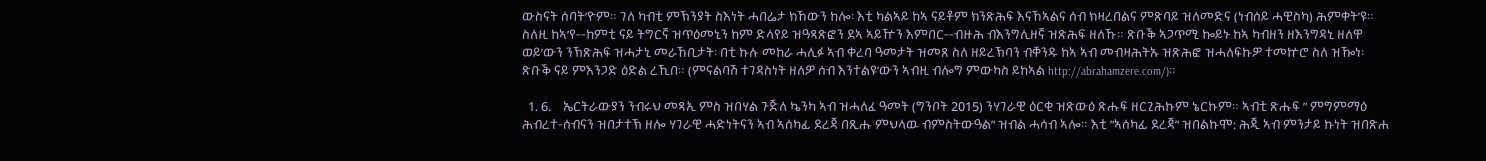ውስናት ሰባት’ዮም። ገለ ካብቲ ምኽንያት ስእነት ሓበሬታ ክኸውን ከሎ፡ እቲ ካልኣይ ከኣ ናይቶም ክንጽሕፍ እናኸኣልና ሰብ ክዛረበልና ምጽባይ ዝለመድና (ነብሰይ ሓዊስካ) ሕምቀት’ዩ። ስለዚ ከኣ’የ--ከምቲ ናይ ትግርኛ ዝጥዕመኒን ከም ድላየይ ዝዓጻጽፎን ደኣ ኣይዅን እምበር--ብዙሕ ብእንግሊዘኛ ዝጽሕፍ ዘለኹ። ጽቡቕ ኣጋጥሚ ኰይኑ ከኣ ካብዘን ዘእንግዳኒ ዘለዋ ወይ’ውን ንኽጽሕፍ ዝሓታኒ መራኸቢታት፡ በቲ ኩሉ መከራ ሓሊፉ ኣብ ቀረባ ዓመታት ዝመጸ ስለ ዘይረኽባን ብቐንዱ ከኣ ኣብ መብዛሕትኡ ዝጽሕፎ ዝሓለፍኩዎ ተመኵሮ ስለ ዝዀነ፡ ጽቡቕ ናይ ምእንጋድ ዕድል ረኺበ። (ምናልባሽ ተገዳስነት ዘለዎ ሰብ እንተልዩ’ውን ኣብዚ ብሎግ ምውካስ ይከኣል http://abrahamzere.com/)።

  1. 6.    ኤርትራውያን ንብሩህ መጻኢ ምስ ዝበሃል ጉጅለ ኴንካ ኣብ ዝሓለፈ ዓመት (ግንቦት 2015) ንሃገራዊ ዕርቂ ዝጽውዕ ጽሑፍ ዘርጊሕኩም ኔርኩም። ኣብቲ ጽሑፍ ” ምግምማዕ ሕብረተ-ሰብናን ዝበታተኽ ዘሎ ሃገራዊ ሓድነትናን ኣብ ኣሰካፊ ደረጃ በጺሑ ምህላዉ ብምስትውዓል” ዝብል ሓሳብ ኣሎ። እቲ ”ኣሰካፊ ደረጃ” ዝበልኩሞ: ሕጂ ኣብ ምንታይ ኩነት ዝበጽሐ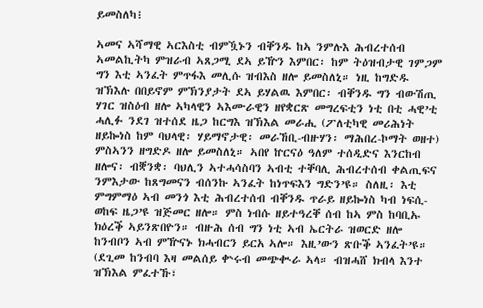ይመስለካ፧

ኣመና ኣሻማዊ ኣርእስቲ ብምዃኑን ብቐንዱ ከኣ ንምሉእ ሕብረተሰብ ኣመልኪትካ ምዝራብ ኣጸጋሚ ደኣ ይዅን እምበር፡ ከም ትዕዝብታዊ ገምጋም ግን እቲ ኣንፈት ምጥፋእ መሊሱ ዝብእስ ዘሎ ይመስለኒ። ነዚ ከግድዱ ዝኽእሉ በበይኖም ምኽንያታት ደኣ ይሃልዉ እምበር፡ ብቐንዱ ግን ብውሽጢ ሃገር ዝስዕብ ዘሎ ኣካላዊን ኣእሙራዊን ዘየቋርጽ መግረፍቲን ነቲ በቲ ሓዊ’ቲ ሓሊፉ ንደገ ዝተሰደ ዜጋ ከርግእ ዝኽእል መራሒ (ፖለቲካዊ መሪሕነት ዘይኰነስ ከም ባህላዊ፡ ሃይማኖታዊ፡ መራኸቢ-ብዙሃን፡ ማሕበረ-ኮማት ወዘተ) ምስኣንን ዘግድዶ ዘሎ ይመስለኒ። ኣበየ ኵርናዕ ዓለም ተሰዲድና እንርከብ ዘሎና፡ ብቛንቋ፡ ባህሊን ኣተሓሳስባን ኣብቲ ተቐባሊ ሕብረተሰብ ቀልጢፍና ንምእታው ከጸግመናን ብሰንኩ ኣንፈት ከነጥፍእን ግድን’ዩ። ስለዚ፡ እቲ ምግምማዕ ኣብ መንጎ እቲ ሕብረተሰብ ብቐንዱ ጥራይ ዘይኰነስ ካብ ነፍሲ-ወከፍ ዜጋ’ዩ ዝጅመር ዘሎ። ምስ ነብሱ ዘይተዓረቐ ሰብ ከኣ ምስ ከባቢኡ ክዕረቕ ኣይንጽበዮን። ብዙሕ ሰብ ግን ነቲ ኣብ ኤርትራ ዝወርድ ዘሎ ከንብቦን ኣብ ምዅናኑ ክሓብርን ይርአ ኣሎ። እዚ’ውን ጽቡቕ ኣንፈት’ዩ። (ደጊመ ከንብባ እዛ መልሰይ ቍሩብ መጭቊራ ኣላ። ብዝሓሸ ክብላ እንተ ዝኽእል ምፈተኹ፣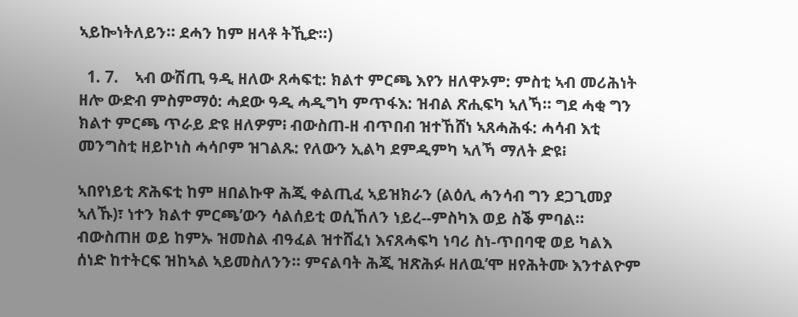ኣይኰነትለይን። ደሓን ከም ዘላቶ ትኺድ።)

  1. 7.    ኣብ ውሽጢ ዓዲ ዘለው ጸሓፍቲ: ክልተ ምርጫ እየን ዘለዋኦም: ምስቲ ኣብ መሪሕነት ዘሎ ውድብ ምስምማዕ: ሓደው ዓዲ ሓዲግካ ምጥፋእ: ዝብል ጽሒፍካ ኣለኻ። ግደ ሓቂ ግን ክልተ ምርጫ ጥራይ ድዩ ዘለዎም፧ ብውስጠ-ዘ ብጥበብ ዝተኸሸነ ኣጸሓሕፋ: ሓሳብ እቲ መንግስቲ ዘይኮነስ ሓሳቦም ዝገልጹ: የለውን ኢልካ ደምዲምካ ኣለኻ ማለት ድዩ፧

ኣበየነይቲ ጽሕፍቲ ከም ዘበልኩዋ ሕጂ ቀልጢፈ ኣይዝክራን (ልዕሊ ሓንሳብ ግን ደጋጊመያ ኣለኹ)፣ ነተን ክልተ ምርጫ’ውን ሳልሰይቲ ወሲኸለን ነይረ--ምስካእ ወይ ስቕ ምባል። ብውስጠዘ ወይ ከምኡ ዝመስል ብዓፈል ዝተሸፈነ እናጸሓፍካ ነባሪ ስነ-ጥበባዊ ወይ ካልእ ሰነድ ከተትርፍ ዝከኣል ኣይመስለንን። ምናልባት ሕጂ ዝጽሕፉ ዘለዉ’ሞ ዘየሕትሙ እንተልዮም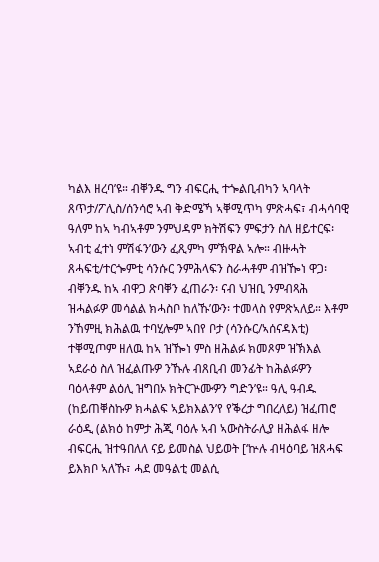ካልእ ዘረባ’ዩ። ብቐንዱ ግን ብፍርሒ ተጐልቢብካን ኣባላት ጸጥታ/ፖሊስ/ሰንሳሮ ኣብ ቅድሜኻ ኣቐሚጥካ ምጽሓፍ፣ ብሓሳባዊ ዓለም ከኣ ካብኣቶም ንምህዳም ክትሽፍን ምፍታን ስለ ዘይተርፍ፡ ኣብቲ ፈተነ ምሽፋን’ውን ፈጺምካ ምኽዋል ኣሎ። ብዙሓት ጸሓፍቲ/ተርጐምቲ ሳንሱር ንምሕላፍን ስራሓቶም ብዝዀነ ዋጋ፡ ብቐንዱ ከኣ ብዋጋ ጽባቐን ፈጠራን፡ ናብ ህዝቢ ንምብጻሕ ዝሓልፉዎ መሳልል ክሓስቦ ከለኹ’ውን፡ ተመላስ የምጽኣለይ። እቶም ንኸምዚ ክሕልዉ ተባሂሎም ኣበየ ቦታ (ሳንሱር/ኣሰናዳእቲ) ተቐሚጦም ዘለዉ ከኣ ዝዀነ ምስ ዘሕልፉ ክመጾም ዝኽእል ኣደራዕ ስለ ዝፈልጡዎ ንኹሉ ብጸቢብ መንፊት ከሕልፉዎን ባዕላቶም ልዕሊ ዝግበኦ ክትርጕሙዎን ግድን’ዩ። ዓሊ ዓብዱ (ከይጠቐስኩዎ ክሓልፍ ኣይክእልን’የ የቕረታ ግበረለይ) ዝፈጠሮ ራዕዲ (ልክዕ ከምታ ሕጂ ባዕሉ ኣብ ኣውስትራሊያ ዘሕልፋ ዘሎ ብፍርሒ ዝተዓበለለ ናይ ይመስል ህይወት [‘ኵሉ ብዛዕባይ ዝጸሓፍ ይእክቦ ኣለኹ፣ ሓደ መዓልቲ መልሲ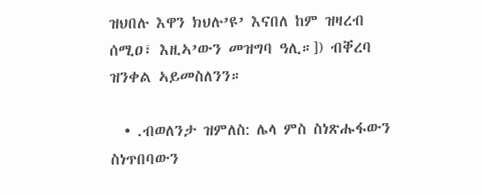ዝህበሉ እዋን ክህሉ’ዩ’ እናበለ ከም ዝዛረብ ሰሚዐ፣ እዚኣ’ውን መዝግባ ዓሊ።]) ብቐረባ ዝንቀል ኣይመስለንን።

  • .ብወለንታ ዝምለስ: ሌላ ምስ ስነጽሑፋውን ስነጥበባውን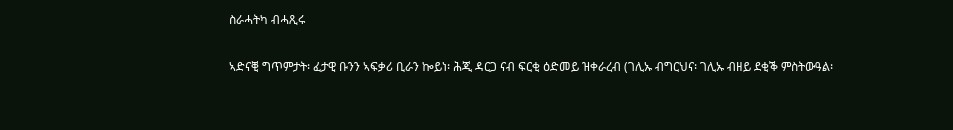ስራሓትካ ብሓጺሩ

ኣድናቒ ግጥምታት፡ ፈታዊ ቡንን ኣፍቃሪ ቢራን ኰይነ፡ ሕጂ ዳርጋ ናብ ፍርቂ ዕድመይ ዝቀራረብ (ገሊኡ ብግርህና፡ ገሊኡ ብዘይ ደቂቕ ምስትውዓል፡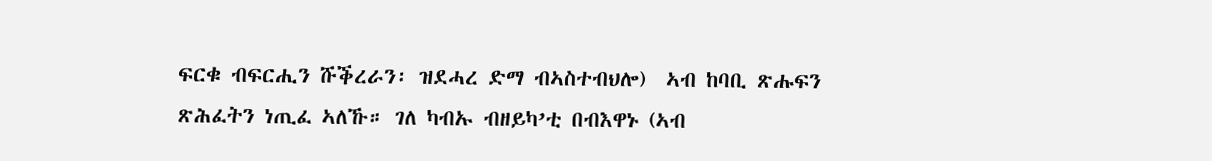ፍርቁ ብፍርሒን ሹቕረራን፡ ዝደሓረ ድማ ብኣስተብህሎ)  ኣብ ከባቢ ጽሑፍን ጽሕፈትን ነጢፈ ኣለኹ። ገለ ካብኡ ብዘይካ’ቲ በብእዋኑ (ኣብ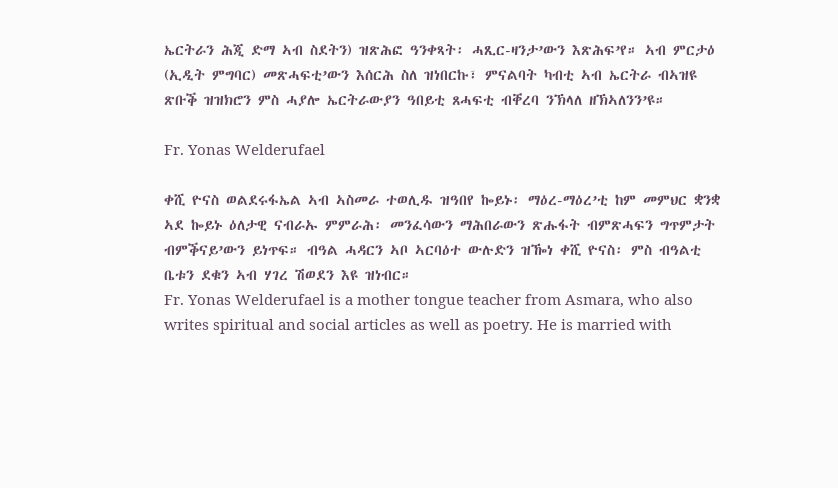ኤርትራን ሕጂ ድማ ኣብ ስደትን) ዝጽሕፎ ዓንቀጻት፡ ሓጺር-ዛንታ’ውን እጽሕፍ’የ። ኣብ ምርታዕ (ኢዲት ምግባር) መጽሓፍቲ’ውን እሰርሕ ስለ ዝነበርኩ፣ ምናልባት ካብቲ ኣብ ኤርትራ ብኣዝዩ ጽቡቕ ዝዝክሮን ምስ ሓያሎ ኤርትራውያን ዓበይቲ ጸሓፍቲ ብቐረባ ንኽላለ ዘኽኣለንን’ዩ።

Fr. Yonas Welderufael

ቀሺ ዮናስ ወልደሩፋኤል ኣብ ኣስመራ ተወሊዱ ዝዓበየ ኰይኑ፡ ማዕረ-ማዕረ’ቲ ከም መምህር ቋንቋ ኣደ ኰይኑ ዕለታዊ ናብራኡ ምምራሕ፡ መንፈሳውን ማሕበራውን ጽሑፋት ብምጽሓፍን ግጥምታት ብምቕናይ’ውን ይነጥፍ። ብዓል ሓዳርን ኣቦ ኣርባዕተ ውሉድን ዝዀነ ቀሺ ዮናስ፡ ምስ ብዓልቲ ቤቱን ደቁን ኣብ ሃገረ ሽወደን እዩ ዝነብር።
Fr. Yonas Welderufael is a mother tongue teacher from Asmara, who also writes spiritual and social articles as well as poetry. He is married with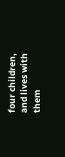four children, and lives with them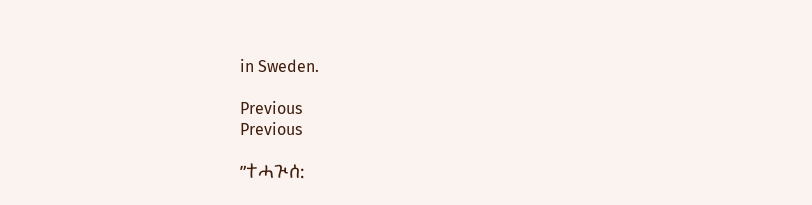in Sweden.

Previous
Previous

”ተሓጒሰ: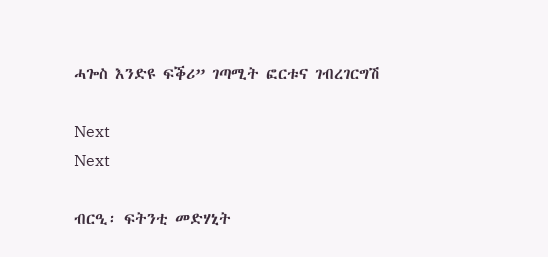ሓጐስ እንድዩ ፍቕሪ” ገጣሚት ፎርቱና ገብረገርግሽ

Next
Next

ብርዒ፡ ፍትንቲ መድሃኒት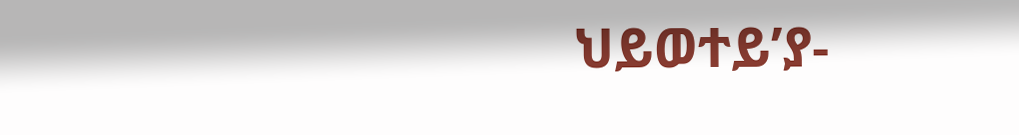ህይወተይ’ያ-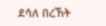ደሳለ በረኸት